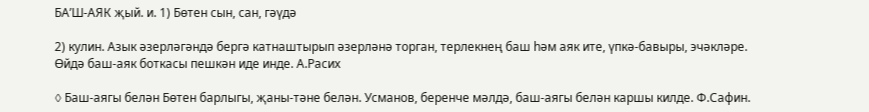БА’Ш-АЯК җый. и. 1) Бөтен сын, сан, гәүдә

2) кулин. Азык әзерләгәндә бергә катнаштырып әзерләнә торган, терлекнең баш һәм аяк ите, үпкә-бавыры, эчәкләре. Өйдә баш-аяк боткасы пешкән иде инде. А.Расих

◊ Баш-аягы белән Бөтен барлыгы, җаны-тәне белән. Усманов, беренче мәлдә, баш-аягы белән каршы килде. Ф.Сафин.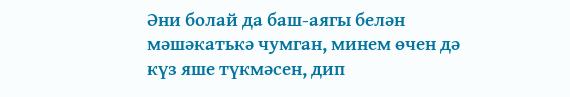Әни болай да баш-аягы белән мәшәкатькә чумган, минем өчен дә күз яше түкмәсен, дип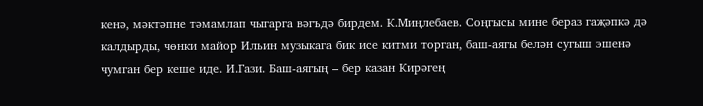кенә, мәктәпне тәмамлап чыгарга вәгъдә бирдем. К.Миңлебаев. Соңгысы мине бераз гаҗәпкә дә калдырды, чөнки майор Ильин музыкага бик исе китми торган, баш-аягы белән сугыш эшенә чумган бер кеше иде. И.Гази. Баш-аягың – бер казан Кирәгең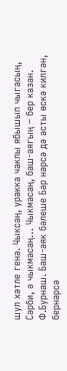шул хәтле генә. Чыксаң, уракка чаклы ябышып чыгасың, Сәрби, ә чыкмасаң… Чыкмасаң, баш-аягың – бер казан. Ф.Бурнаш. Баш-аяк бәлеше Бар нәрсә дә асты өскә килгән, бернәрсә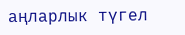аңларлык түгел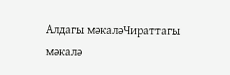Алдагы мәкаләЧираттагы мәкалә